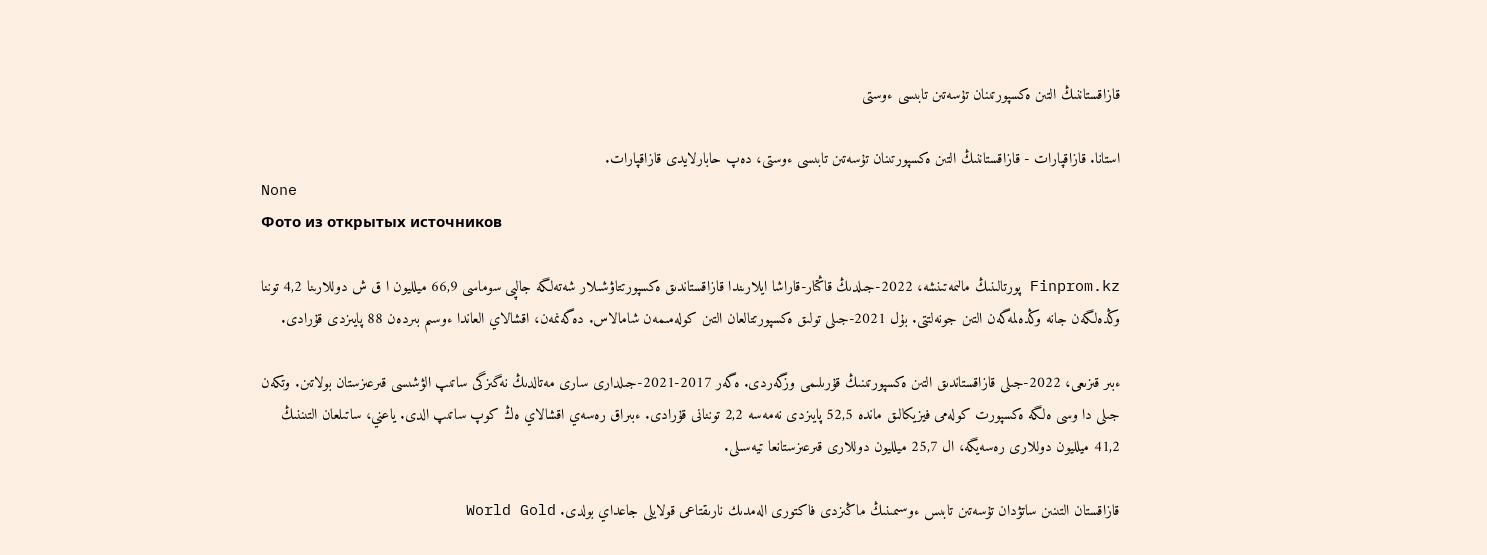قازاقستاننىڭ التىن ەكسپورتىنان تۇسەتىن تابىسى ءوستى

استانا. قازاقپارات - قازاقستاننىڭ التىن ەكسپورتىنان تۇسەتىن تابىسى ءوستى، دەپ حابارلايدى قازاقپارات.
None
Фото из открытых источников

Finprom.kz پورتالىنىڭ مالىمەتىنشە، 2022-جىلدىڭ قاڭتار-قاراشا ايلارىندا قازاقستاندىق ەكسپورتتاۋشىلار شەتەلگە جالپى سوماسى 66,9 ميلليون ا ق ش دوللارىنا 4,2 توننا وڭدەلگەن جانە وڭدەلمەگەن التىن جونەلتتى. بۇل 2021-جىلى تولىق ەكسپورتتالعان التىن كولەمىمەن شامالاس. دەگەنمەن، اقشالاي العاندا ءوسىم بىردەن 88 پايىزدى قۇرادى.

ءبىر قىزىعى، 2022-جىلى قازاقستاندىق التىن ەكسپورتىنىڭ قۇرىلىمى وزگەردى. ەگەر 2017-2021-جىلدارى سارى مەتالدىڭ نەگىزگى ساتىپ الۋشىسى قىرعىزستان بولاتىن. وتكەن جىلى دا وسى ەلگە ەكسپورت كولەمى فيزيكالىق ماندە 52,5 پايىزدى نەمەسە 2,2 توننانى قۇرادى. ءبىراق رەسەي اقشالاي ەڭ كوپ ساتىپ الدى. ياعني، ساتىلعان التىننىڭ 41,2 ميلليون دوللارى رەسەيگە، ال 25,7 ميلليون دوللارى قىرعىزستانعا تيەسىلى.

قازاقستان التىنىن ساتۋدان تۇسەتىن تابىس ءوسىمىنىڭ ماڭىزدى فاكتورى الەمدىك نارىقتاعى قولايلى جاعداي بولدى. World Gold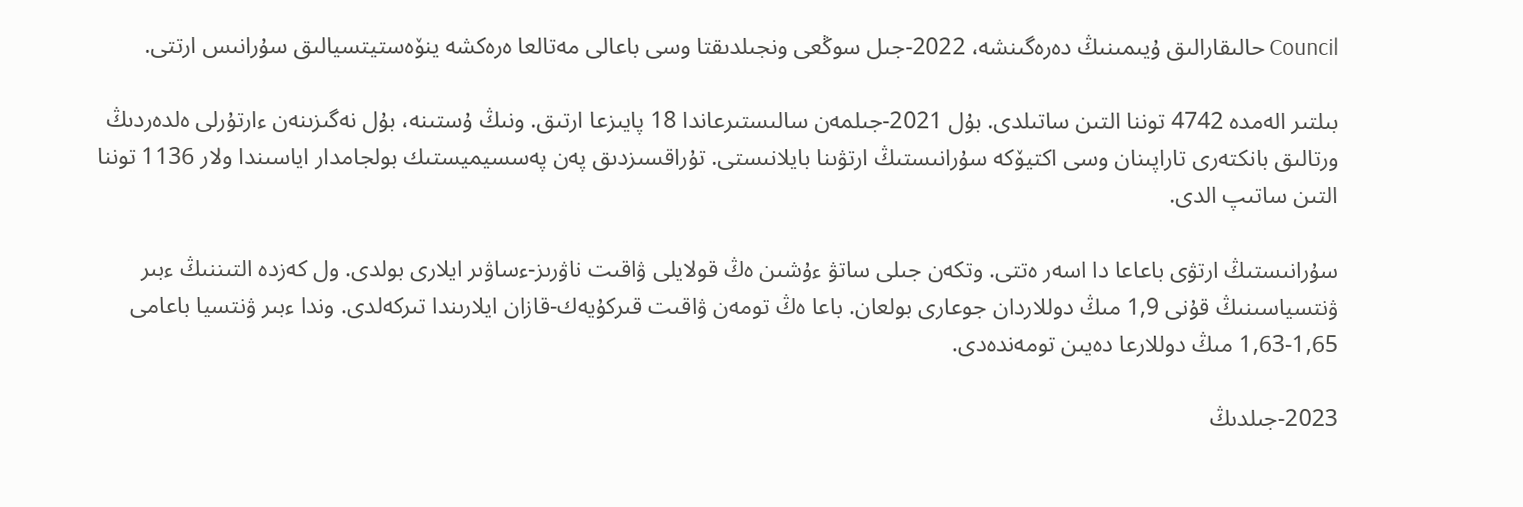Council حالىقارالىق ۇيىمىنىڭ دەرەگىنشە، 2022-جىل سوڭعى ونجىلدىقتا وسى باعالى مەتالعا ەرەكشە ينۆەستيتسيالىق سۇرانىس ارتتى.

بىلتىر الەمدە 4742 توننا التىن ساتىلدى. بۇل 2021-جىلمەن سالىستىرعاندا 18 پايىزعا ارتىق. ونىڭ ۇستىنە، بۇل نەگىزىنەن ءارتۇرلى ەلدەردىڭ ورتالىق بانكتەرى تاراپىنان وسى اكتيۆكە سۇرانىستىڭ ارتۋىنا بايلانىستى. تۇراقسىزدىق پەن پەسسيميستىك بولجامدار اياسىندا ولار 1136 توننا التىن ساتىپ الدى.

سۇرانىستىڭ ارتۋى باعاعا دا اسەر ەتتى. وتكەن جىلى ساتۋ ءۇشىن ەڭ قولايلى ۋاقىت ناۋرىز-ءساۋىر ايلارى بولدى. ول كەزدە التىننىڭ ءبىر ۋنتسياسىنىڭ قۇنى 1,9 مىڭ دوللاردان جوعارى بولعان. باعا ەڭ تومەن ۋاقىت قىركۇيەك-قازان ايلارىندا تىركەلدى. وندا ءبىر ۋنتسيا باعامى 1,65-1,63 مىڭ دوللارعا دەيىن تومەندەدى.

2023-جىلدىڭ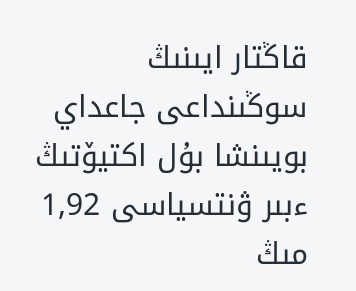قاڭتار ايىنىڭ سوڭىنداعى جاعداي بويىنشا بۇل اكتيۆتىڭ ءبىر ۋنتسياسى 1,92 مىڭ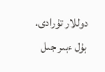دوللار تۇرادى. بۇل ءبىر جىل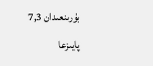بۇرىنعىدان 7,3 پايىزعا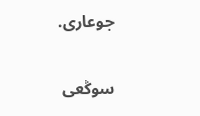جوعارى.


سوڭعى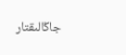جاڭالىقتار